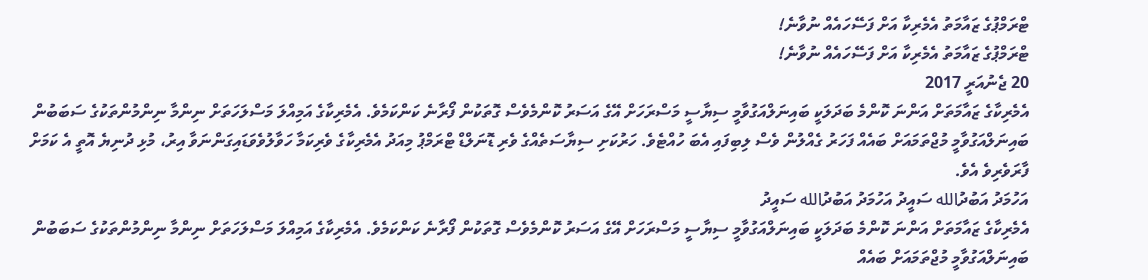ޓްރަމްޕުގެ ޒައާމަތު އެމެރިކާ އަށް ފަސޭހައެއް ނުވާނެ!
ޓްރަމްޕުގެ ޒައާމަތު އެމެރިކާ އަށް ފަސޭހައެއް ނުވާނެ!
20 ޖެނުއަރީ 2017
އެމެރިކާގެ ޒައާމަތަށް އަންނަ ކޮންމެ ބަދަލަކީ ބައިނަލްއަގުވާމީ ސިޔާސީ މަސްރަހަށް އޭގެ އަސަރު ކޮންމެވެސް ގޮތަކުން ފޯރާނެ ކަންކަމެވެ. އެމެރިކާގެ އަމިއްލަ މަސްލަހަތަށް ނިންމާ ނިންމުންތަކުގެ ސަބަބުން ބައިނަލްއަގުވާމީ މުޖްތަމައަށް ބައެއް ފަހަރު ގެއްލުން ވެސް ލިބިފައި އެބަ ހުއްޓެވެ. ހަރުކަށި ސިޔާސަތެއްގެ ވެރި ޑޮނަލްޑް ޓްރަމްޕު މިއަދު އެމެރިކާގެ ވެރިކަމާ ހަވާލުވެވަޑައިގަންނަވާ އިރު، މުޅި ދުނިޔެ އޮތީ އެ ކަމަށް ފާރަވެރިވެ އެވެ.
އަހުމަދު އަބުދުالله ސައީދު އަހުމަދު އަބުދުالله ސައީދު
އެމެރިކާގެ ޒައާމަތަށް އަންނަ ކޮންމެ ބަދަލަކީ ބައިނަލްއަގުވާމީ ސިޔާސީ މަސްރަހަށް އޭގެ އަސަރު ކޮންމެވެސް ގޮތަކުން ފޯރާނެ ކަންކަމެވެ. އެމެރިކާގެ އަމިއްލަ މަސްލަހަތަށް ނިންމާ ނިންމުންތަކުގެ ސަބަބުން ބައިނަލްއަގުވާމީ މުޖްތަމައަށް ބައެއް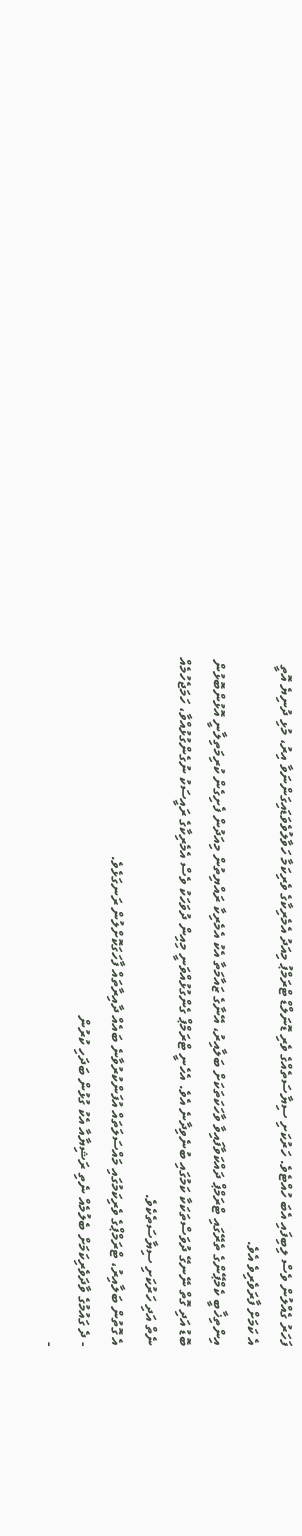ފަހަރު ގެއްލުން ވެސް ލިބިފައި އެބަ ހުއްޓެވެ. ހަރުކަށި ސިޔާސަތެއްގެ ވެރި ޑޮނަލްޑް ޓްރަމްޕު މިއަދު އެމެރިކާގެ ވެރިކަމާ ހަވާލުވެވަޑައިގަންނަވާ އިރު، މުޅި ދުނިޔެ އޮތީ އެ ކަމަށް ފާރަވެރިވެ އެވެ.
އިންތިޚާބީ ކެމްޕޭންގެ ތެރޭގައި ޓްރަމްޕް ދައްކަވާފައިވާ ވާހަކަތަކަށް ބަލާއިރު، އޭނާގެ ޒައާމަތާ އެކު އެމެރިކާ ރައްޔިތުން މިއަދުން ފެށިގެން ކުރިމަތިލާނީ އޮޅުންބޮޅުން ބޮޑު އަދި ގޮތް ނޭނގޭ ދުވަސްތަކަކާ ކަމުގައި ބުނެވިދާނެ އެވެ. އެހެނީ ޓްރަމްޕް ގެންގުޅުއްވަނީ މިއިން ދުވަހަކު ވެސް އެމެރިކާގެ ރައީސަކު ނުގެންގުޅުއްވާ، ހަމަޖެހުމެއް ނެތް އަދި ހަރުކަށި ސިޔާސަތެކެވެ.
އެ ގޮތުން ބަލާއިރު، ޓްރަމްޕްގެ ވެރިކަމުގައި މައްސަލަތައް އުފަންކުރުވާނެ ބައެއް ދާއިރާތައް ފާހަގަކޮށްލުން ރަނގަޅެވެ.
- ދެ ގައުމުގެ ވާދަވެރިކަމަށް ބެލުމެއް ނެތި ރަޝިޔާއާ އެކު ގުޅުން ބަދަހި ކުރުން
-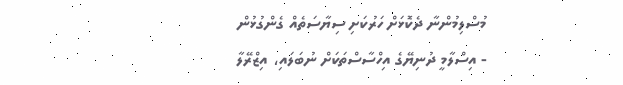މުސްލިމުންނާ ދެކޮޅަށް ހަރުކަށި ސިޔާސަތެއް ގެންގުޅުން
- އިސްލާމީ ދުނިޔޭގެ އިހްސާސްތަކަށް ނުބަލައި، އިޒްރޭލާ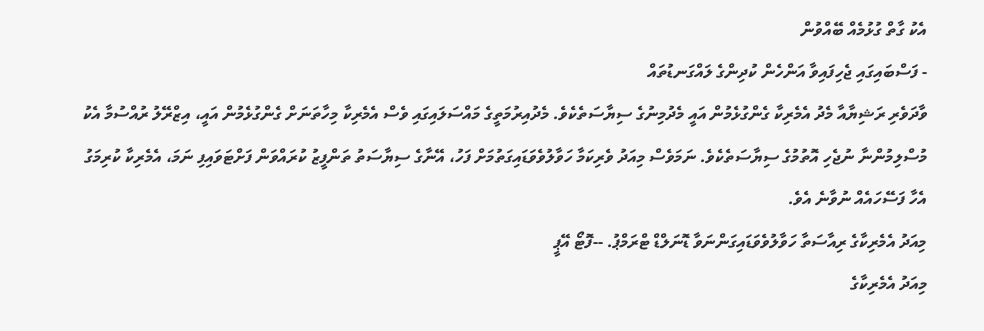އެކު ގާތް ގުޅުމެއް ބޭއްވުން
- ފަސްބައިގައި ޖެހިފައިވާ އަންހެން ކުދިންގެ ލައްގަނޑުތައް
ވާދަވެރި ރަޝިޔާއާ މެދު އެމެރިކާ ގެންގުޅެމުން އައީ މެދުމިނުގެ ސިޔާސަތެކެވެ. މެދުއިރުމަތީގެ މައްސަލައިގައި ވެސް އެމެރިކާ މިހާތަނަށް ގެންގުޅެމުން އައީ، އިޒްރޭލު ރުއްސުމާ އެކު މުސްލިމުންނާ ނުޖެހި އޮތުމުގެ ސިޔާސަތެކެވެ. ނަމަވެސް މިއަދު ވެރިކަމާ ހަވާލުވެވަޑައިގަތުމަށް ފަހު، އޭނާގެ ސިޔާސަތު ތަންފީޒު ކުރައްވަން ފަށްޓަވައިފި ނަމަ، އެމެރިކާ ކުރިމަގު އެހާ ފަސޭހައެއް ނުވާނެ އެވެ.
މިއަދު އެމެރިކާގެ ރިއާސަތާ ހަވާލުވެވަޑައިގަންނަވާ ޑޮނަލްޑް ޓްރަމްޕު. --ފޮޓޯ އޭޕީ
މިއަދު އެމެރިކާގެ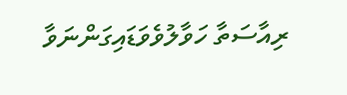ރިއާސަތާ ހަވާލުވެވަޑައިގަންނަވާ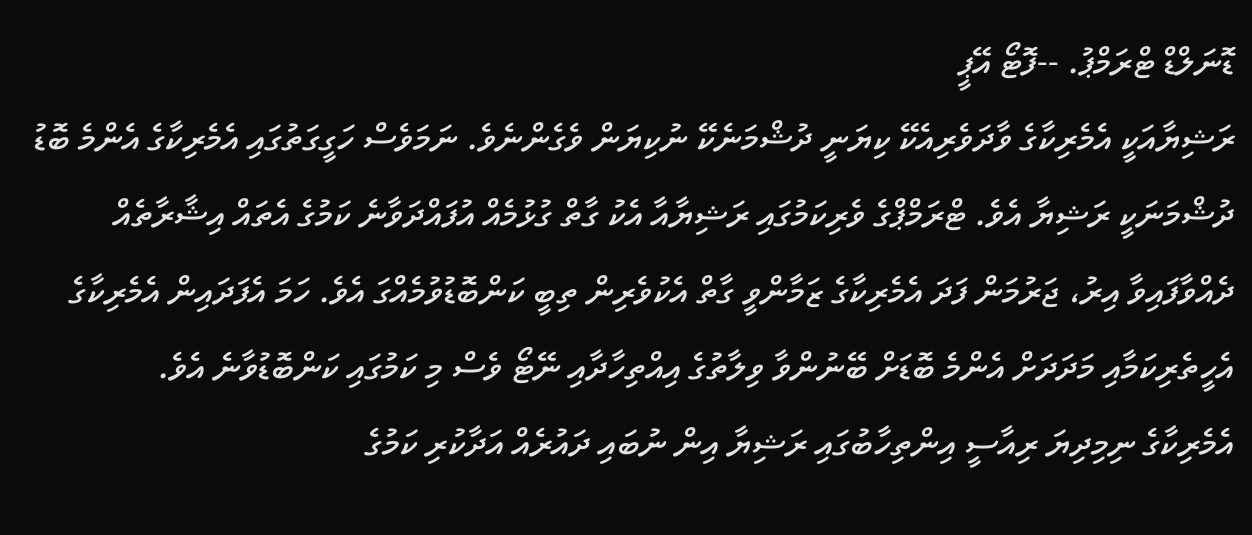ޑޮނަލްޑް ޓްރަމްޕު. --ފޮޓޯ އޭޕީ
ރަޝިޔާއަކީ އެމެރިކާގެ ވާދަވެރިއެކޭ ކިޔަނީ ދުޝްމަނެކޭ ނުކިޔަން ވެގެންނެވެ. ނަމަވެސް ހަގީގަތުގައި އެމެރިކާގެ އެންމެ ބޮޑު ދުޝްމަނަކީ ރަޝިޔާ އެވެ. ޓްރަމްޕްގެ ވެރިކަމުގައި ރަޝިޔާއާ އެކު ގާތް ގުޅުމެއް އުފައްދަވާނެ ކަމުގެ އެތައް އިޝާރާތެއް ދެއްވާފައިވާ އިރު، ޖަރުމަން ފަދަ އެމެރިކާގެ ޒަމާންވީ ގާތް އެކުވެރިން ތިބީ ކަންބޮޑުވުމެއްގަ އެވެ. ހަމަ އެފަދައިން އެމެރިކާގެ އެހީތެރިކަމާއި މަދަދަށް އެންމެ ބޮޑަށް ބޭނުންވާ ވިލާތުގެ އިއްތިހާދާއި ނޭޓޯ ވެސް މި ކަމުގައި ކަންބޮޑުވާނެ އެވެ.
އެމެރިކާގެ ނިމިދިޔަ ރިއާސީ އިންތިހާބުގައި ރަޝިޔާ އިން ނުބައި ދައުރެއް އަދާކުރި ކަމުގެ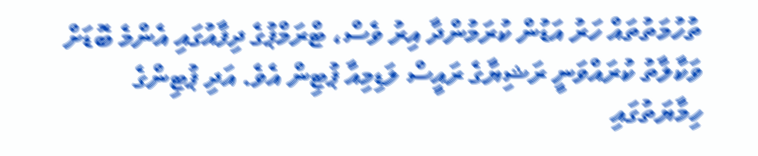ތުހުމަތުތައް ހަރު އަޑުން ކުރަމުންދާ އިރު ވެސް، ޓްރަމްޕުގެ ދިފާއުގައި އެންމެ ބޮޑަށް ވަކާލާތު ކުރައްވަނީ ރަޝިޔާގެ ރައީސް ލަޑިމިއާ ޕުޓިން އެވެ. އަދި ޕުޓިންގެ ހިމާޔަތުގައި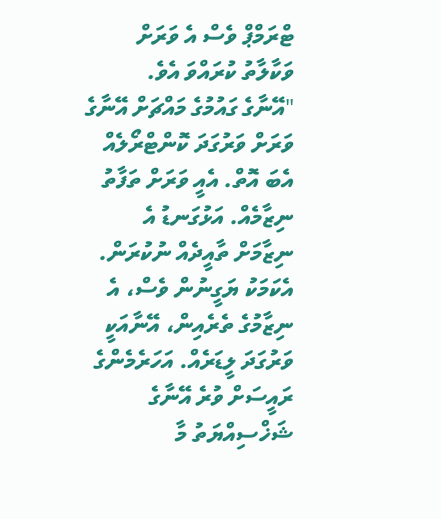ޓްރަމްޕް ވެސް އެ ވަރަށް ވަކާލާތު ކުރައްވަ އެވެ.
"އޭނާގެ ގައުމުގެ މައްޗަށް އޭނާގެ ވަރަށް ވަރުގަދަ ކޮންޓްރޯލެއް އެބަ އޮތް. އެއީ ވަރަށް ތަފާތު ނިޒާމެއް. އަޅުގަނޑު އެ ނިޒާމަށް ތާއީދެއް ނުކުރަން. އެކަމަކު ޔަގީނުން ވެސް، އެ ނިޒާމުގެ ތެރެއިން، އޭނާއަކީ ވަރުގަދަ ލީޑަރެއް. އަހަރެމެންގެ ރައީސަށް ވުރެ އޭނާގެ ޝަޚްސިއްޔަތު މާ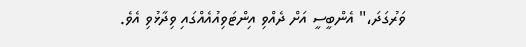ވަރުގަދަ،" އެންބީސީ އަށް ދެއްވި އިންޓަވިއުއެއްގައި ވިދާޅުވި އެވެ.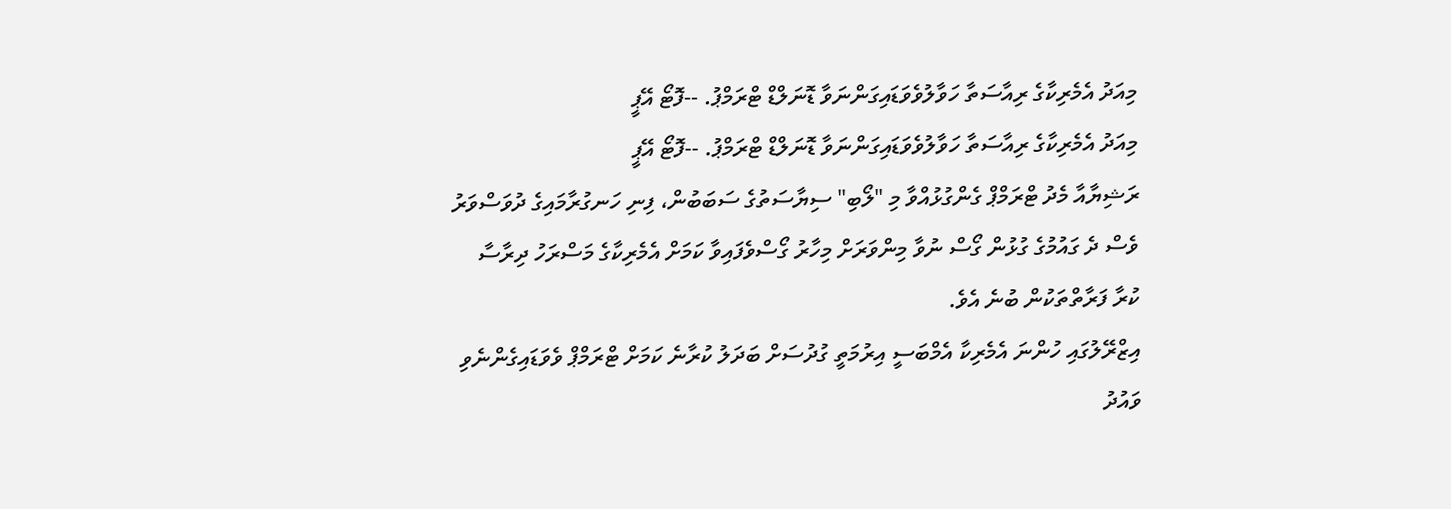މިއަދު އެމެރިކާގެ ރިއާސަތާ ހަވާލުވެވަޑައިގަންނަވާ ޑޮނަލްޑް ޓްރަމްޕު. --ފޮޓޯ އޭޕީ
މިއަދު އެމެރިކާގެ ރިއާސަތާ ހަވާލުވެވަޑައިގަންނަވާ ޑޮނަލްޑް ޓްރަމްޕު. --ފޮޓޯ އޭޕީ
ރަޝިޔާއާ މެދު ޓްރަމްޕް ގެންގުޅުއްވާ މި "ލޯބި" ސިޔާސަތުގެ ސަބަބުން، ފިނި ހަނގުރާމައިގެ ދުވަސްވަރު ވެސް ދެ ގައުމުގެ ގުޅުން ގޯސް ނުވާ މިންވަރަށް މިހާރު ގޯސްވެފައިވާ ކަމަށް އެމެރިކާގެ މަސްރަހު ދިރާސާ ކުރާ ފަރާތްތަކުން ބުނެ އެވެ.
އިޒްރޭލުގައި ހުންނަ އެމެރިކާ އެމްބަސީ އިރުމަތީ ގުދުސަށް ބަދަލު ކުރާނެ ކަމަށް ޓްރަމްޕް ވެވަޑައިގެންނެވި ވައުދު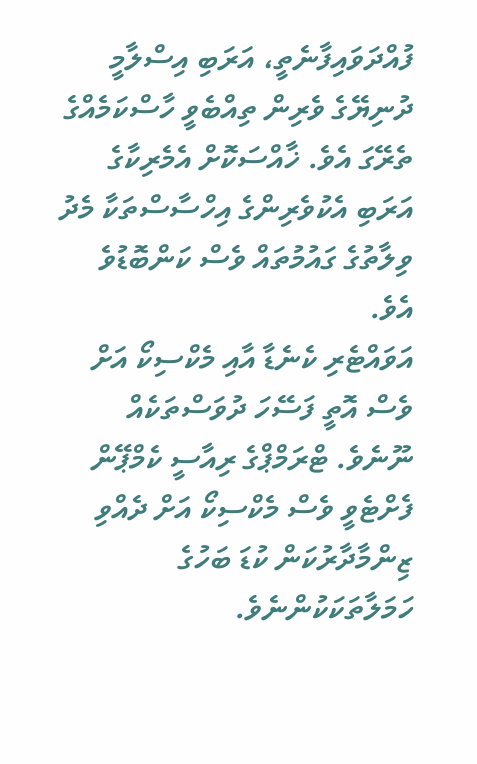ފުއްދަވައިފާނެތީ، އަރަބި އިސްލާމީ ދުނިޔޭގެ ވެރިން ތިއްބެވީ ހާސްކަމެއްގެ ތެރޭގަ އެވެ. ޚާއްސަކޮށް އެމެރިކާގެ އަރަބި އެކުވެރިންގެ އިހްސާސްތަކާ މެދު ވިލާތުގެ ގައުމުތައް ވެސް ކަންބޮޑުވެ އެވެ.
އަވައްޓެރި ކެނެޑާ އާއި މެކްސިކޯ އަށް ވެސް އޮތީ ފަސޭހަ ދުވަސްތަކެއް ނޫނެވެ. ޓްރަމްޕްގެ ރިއާސީ ކެމްޕޭން ފެށްޓެވީ ވެސް މެކްސިކޯ އަށް ދެއްވި ޒިންމާދާރުކަން ކުޑަ ބަހުގެ ހަމަލާތަކަކުންނެވެ.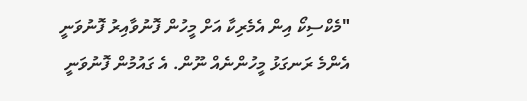"މެކްސިކޯ އިން އެމެރިކާ އަށް މީހުން ފޮނުވާއިރު ފޮނުވަނީ އެންމެ ރަނގަޅު މީހުންނެއް ނޫން. އެ ގައުމުން ފޮނުވަނީ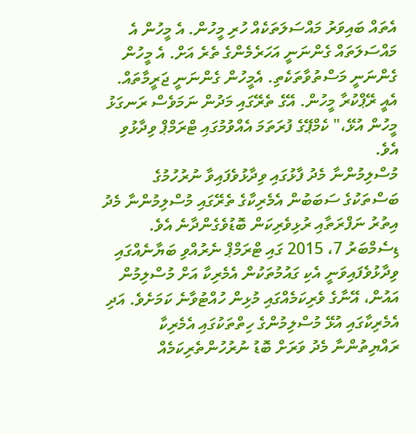އެތައް ބައިވަރު މައްސަލަތަކެއް ހުރި މީހުން. އެ މީހުން އެ މައްސަލަތައް ގެންނަނީ އަހަރެމެންގެ ތެރެ އަށް. އެ މީހުން ގެންނަނީ މަސްތުވާތަކެތި. އެމީހުން ގެންނަނީ ޖަރީމާތައް. އެއީ ރޭޕްކުރާ މީހުން. އޭގެ ތެރޭގައި މަދުން ނަމަވެސް ރަނގަޅު މީހުން އުޅޭ،" ކެމްޕޭގެ ފުރަތަމަ އެއްވުމުގައި ޓްރަމްޕް ވިދާޅުވި އެވެ.
މުސްލިމުންނާ މެދު ފާޅުގައި ވިދާޅުވެފައިވާ ނުރުހުމުގެ ބަސްތަކުގެ ސަބަބުން އެމެރިކާގެ ތެރޭގައި މުސްލިމުންނާ މެދު އިތުރު ނަފްރަތާއި ރުޅިވެރިކަން ބޮޑުވެގެންދާނެ އެވެ. ޑިސެމްބަރު 7، 2015 ގައި ޓްރަމްޕް ނެރުއްވި ބަޔާނެއްގައި ވިދާޅުވެފައިވަނީ އެކި ގައުމުތަކުން އެމެރިކާ އަށް މުސްލިމުން އައުން، އޭނާގެ ވެރިކަމެއްގައި މުޅިން ހުއްޓުވާނެ ކަމަށެވެ. އަދި އެމެރިކާގައި އުޅޭ މުސްލިމުންގެ ހިތްތަކުގައި އެމެރިކާ ރައްޔިތުންނާ މެދު ވަރަށް ބޮޑު ނުރުހުންތެރިކަމެއް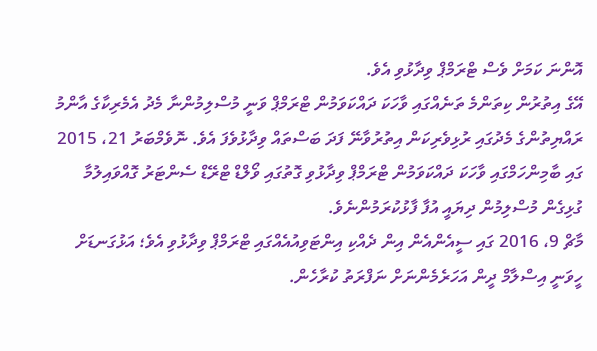އޮންނަ ކަމަށް ވެސް ޓްރަމްޕް ވިދާޅުވި އެވެ.
އޭގެ އިތުރުން ކިތަންމެ ތަނެއްގައި ވާހަކަ ދައްކަވަމުން ޓްރަމްޕް ވަނީ މުސްލިމުންނާ މެދު އެމެރިކާގެ އާންމު ރައްޔިތުންގެ މެދުގައި ރުޅިވެރިކަން އިތުރުވާނޭ ފަދަ ބަސްތައް ވިދާޅުވެފަ އެވެ. ނޮވެމްބަރު 21، 2015 ގައި ބާމިންހަމްގައި ވާހަކަ ދައްކަވަމުން ޓްރަމްޕް ވިދާޅުވި ގޮތުގައި ވޯލްޑް ޓްރޭޑް ސެންޓަރު ގޮއްވައިލުމާ ގުޅިގެން މުސްލިމުން ދިޔައީ އުފާ ފާޅުކުރަމުންނެވެ.
މާޗް 9، 2016 ގައި ސީއެންއެން އިން ދެއްކި އިންޓަވިއުއެއްގައި ޓްރަމްޕް ވިދާޅުވި އެވެ؛ އަޅުގަނޑަށް ހީވަނީ އިސްލާމް ދީން އަހަރެމެންނަށް ނަފްރަތު ކުރާހެން.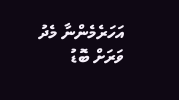އަހަރެމެންނާ މެދު ވަރަށް ބޮޑު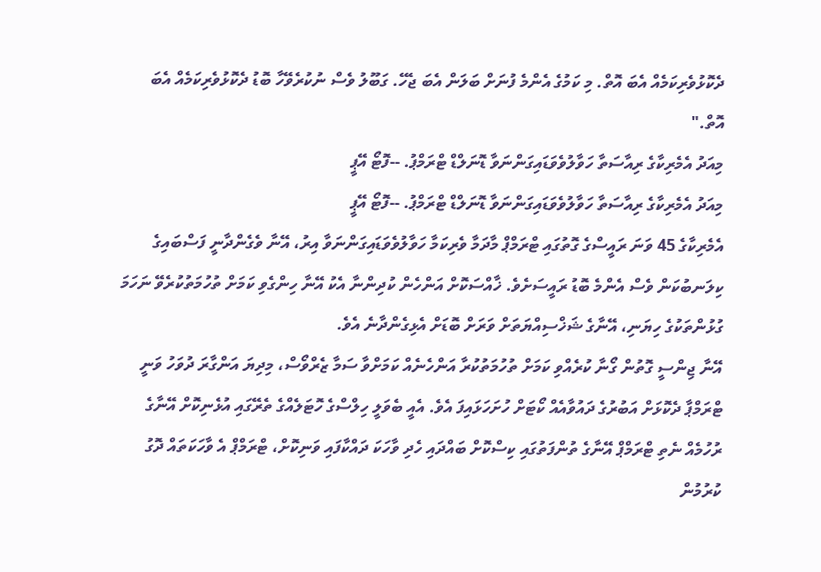ދެކޮޅުވެރިކަމެއް އެބަ އޮތް. މި ކަމުގެ އެންމެ ފުނަށް ބަލަން އެބަ ޖެހޭ. ގަބޫލު ވެސް ނުކުރެވޭހާ ބޮޑު ދެކޮޅުވެރިކަމެއް އެބަ އޮތް."
މިއަދު އެމެރިކާގެ ރިއާސަތާ ހަވާލުވެވަޑައިގަންނަވާ ޑޮނަލްޑް ޓްރަމްޕު. --ފޮޓޯ އޭޕީ
މިއަދު އެމެރިކާގެ ރިއާސަތާ ހަވާލުވެވަޑައިގަންނަވާ ޑޮނަލްޑް ޓްރަމްޕު. --ފޮޓޯ އޭޕީ
އެމެރިކާގެ 45 ވަނަ ރައީސްގެ ގޮތުގައި ޓްރަމްޕް މާދަމާ ވެރިކަމާ ހަވާލުވެވަޑައިގަންނަވާ އިރު، އޭނާ ވެގެންދާނީ ފަސްބައިގެ ކިލަނބުކަން ވެސް އެންމެ ބޮޑު ރައީސަށެވެ. ޚާއްސަކޮށް އަންހެން ކުދިންނާ އެކު އޭނާ ހިންގެވި ކަމަށް ތުހުމަތުކުރެވޭ ނަހަމަ ގުޅުންތަކުގެ ހިޔަނި، އޭނާގެ ޝަޚްސިއްޔަތަށް ވަރަށް ބޮޑަށް އެޅިގެންދާނެ އެވެ.
އޭނާ ޖިންސީ ގޮތުން ގޯނާ ކުރެއްވި ކަމަށް ތުހުމަތުކުރާ އަންހެނެއް ކަމަށްވާ ސަމާ ޒެރްވޯސް، މިދިޔަ އަންގާރަ ދުވަހު ވަނީ ޓްރަމްޕާ ދެކޮޅަށް އަބުރުގެ ދައުވާއެއް ކޯޓަށް ހުށަހަޅައިފަ އެވެ. އެއީ ބެވަލީ ހިލްސްގެ ހޮޓަލެއްގެ ތެރޭގައި އުޅެނިކޮށް އޭނާގެ ރުހުމެއް ނެތި ޓްރަމްޕް އޭނާގެ ތުންފަތުގައި ކިސްކޮށް ބައްދައި ހެދި ވާހަކަ ދައްކާފައި ވަނިކޮށް، ޓްރަމްޕް އެ ވާހަކަތައް ދޮގު ކުރުމުން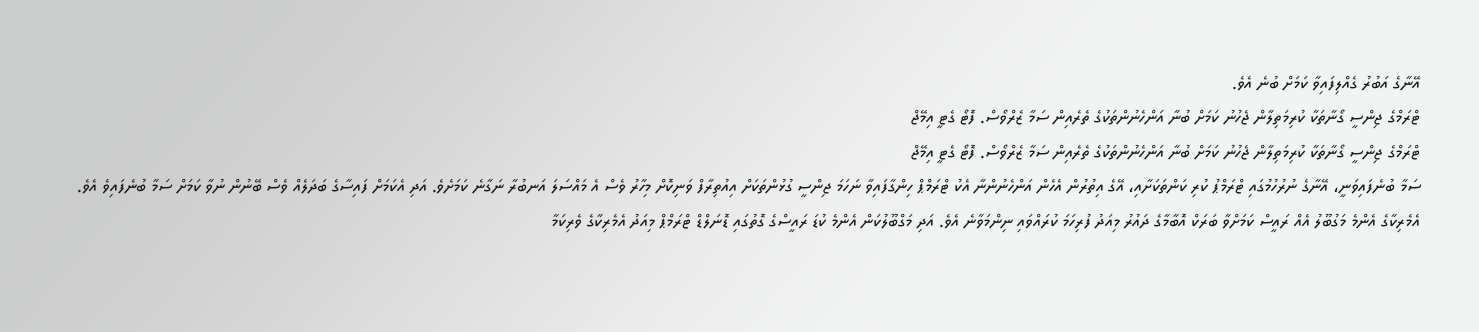އޭނާގެ އަބުރު ގެއްލިފައިވާ ކަމަށް ބުނެ އެވެ.
ޓްރަމްގެ ޖިންސީ ގޯނާތަކާ ކުރިމަތިލާން ޖެހުނު ކަމަށް ބުނާ އަންހެނުންތަކުގެ ތެރެއިން ސަމާ ޒެރްވޯސް. ފޮޓޯ ގެޓީ އިމޭޖް
ޓްރަމްގެ ޖިންސީ ގޯނާތަކާ ކުރިމަތިލާން ޖެހުނު ކަމަށް ބުނާ އަންހެނުންތަކުގެ ތެރެއިން ސަމާ ޒެރްވޯސް. ފޮޓޯ ގެޓީ އިމޭޖް
ސަމާ ބުނެފައިވަނީ، އޭނާގެ ނުރުހުމުގައި ޓްރަމްޕު ކުރި ކަންތަކަށާއި، އޭގެ އިތުރުން އެހެން އަންހެނުންނާ އެކު ޓްރަމްޕް ހިންގާފައިވާ ނަހަމަ ޖިންސީ ގުޅުންތަކަށް އިއުތިރާފް ވަނިކޮށް މިހާރު ވެސް އެ މައްސަލަ އަނބުރާ ނަގާނެ ކަމަށެވެ. އަދި އެކަމަށް ފައިސާގެ ބަދަލެއް ވެސް ބޭނުން ނުވާ ކަމަށް ސަމާ ބުނެފައިވެ އެވެ.
އެމެރިކާގެ އެންމެ މަގުބޫލު އެއް ރައީސް ކަމަށްވާ ބަރަކް އޮބާމާގެ ދައުރު މިއަދު ފުރިހަމަ ކުރައްވައި ނިންމަވާނެ އެވެ. އަދި މަގްބޫލުކަން އެންމެ ކުޑަ ރައީސްގެ ގޮތުގައި ޑޮނަލްޑް ޓްރަމްޕް މިއަދު އެމެރިކާގެ ވެރިކަމާ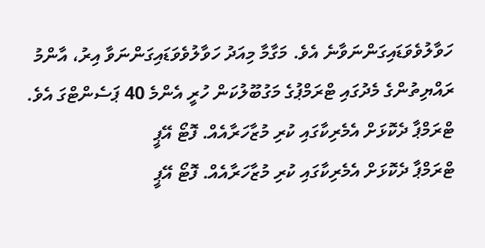ހަވާލުވެވަޑައިގަންނަވާނެ އެވެ. މަގާމާ މިއަދު ހަވާލުވެވަޑައިގަންނަވާ އިރު، އާންމު ރައްޔިތުންގެ މެދުގައި ޓްރަމްޕުގެ މަގުބޫލުކަން ހުރީ އެންމެ 40 ޕަސެންޓްގަ އެވެ.
ޓްރަމްޕާ ދެކޮޅަށް އެމެރިކާގައި ކުރި މުޒާހަރާއެއް. ފޮޓޯ އޭޕީ
ޓްރަމްޕާ ދެކޮޅަށް އެމެރިކާގައި ކުރި މުޒާހަރާއެއް. ފޮޓޯ އޭޕީ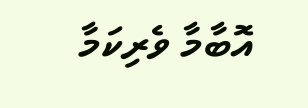އޮބާމާ ވެރިކަމާ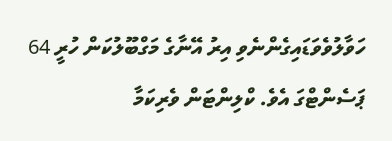ހަވާލުވެވަޑައިގެންނެވި އިރު އޭނާގެ މަގްބޫލުކަން ހުރީ 64 ޕަސެންޓްގަ އެވެ. ކްލިންޓަން ވެރިކަމާ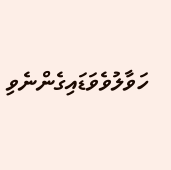ހަވާލުވެވަޑައިގެންނެވި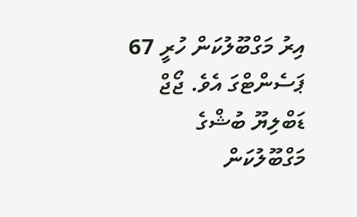އިރު މަގްބޫލުކަން ހުރީ 67 ޕަސެންޓްގަ އެވެ. ޖޯޖް ޑަބްލިޔޫ ބުޝްގެ މަގްބޫލުކަން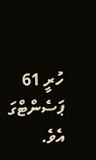ހުރީ 61 ޕަސެންޓްގަ އެވެ.